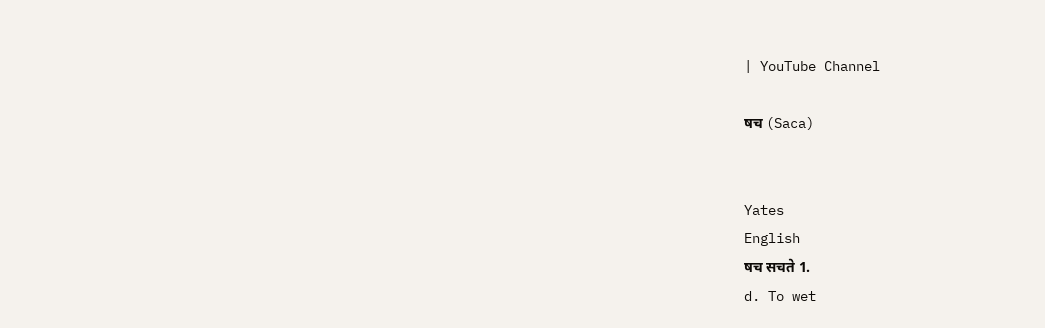| YouTube Channel

षच (Saca)


Yates
English
षच सचते 1.
d. To wet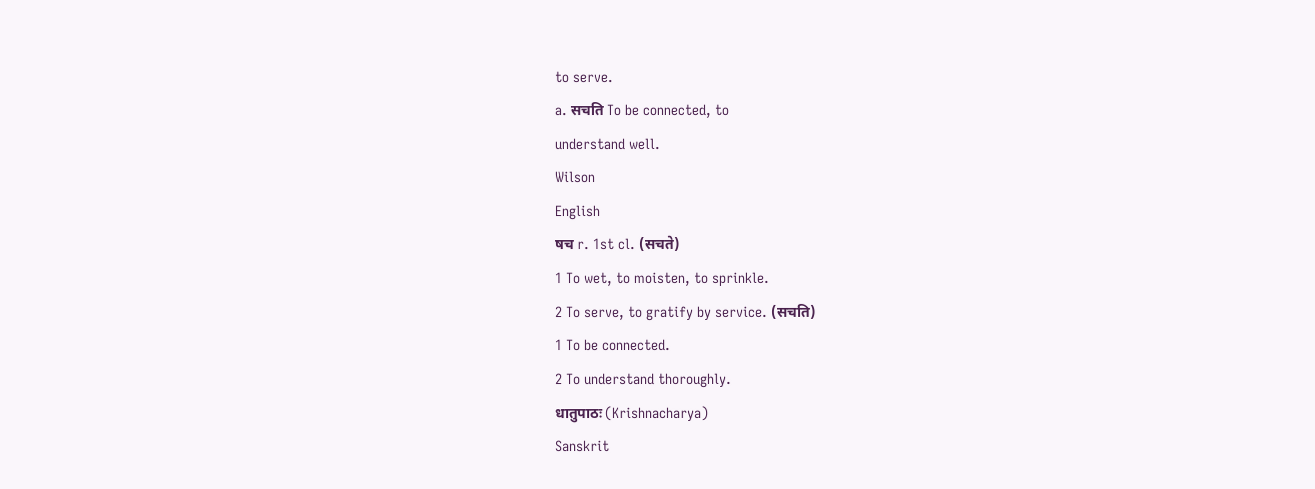to serve.
a. सचति To be connected, to
understand well.
Wilson
English
षच r. 1st cl. (सचते)
1 To wet, to moisten, to sprinkle.
2 To serve, to gratify by service. (सचति)
1 To be connected.
2 To understand thoroughly.
धातुपाठः (Krishnacharya)
Sanskrit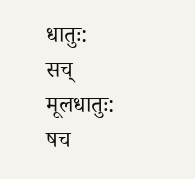धातुः:
सच्
मूलधातुः:
षच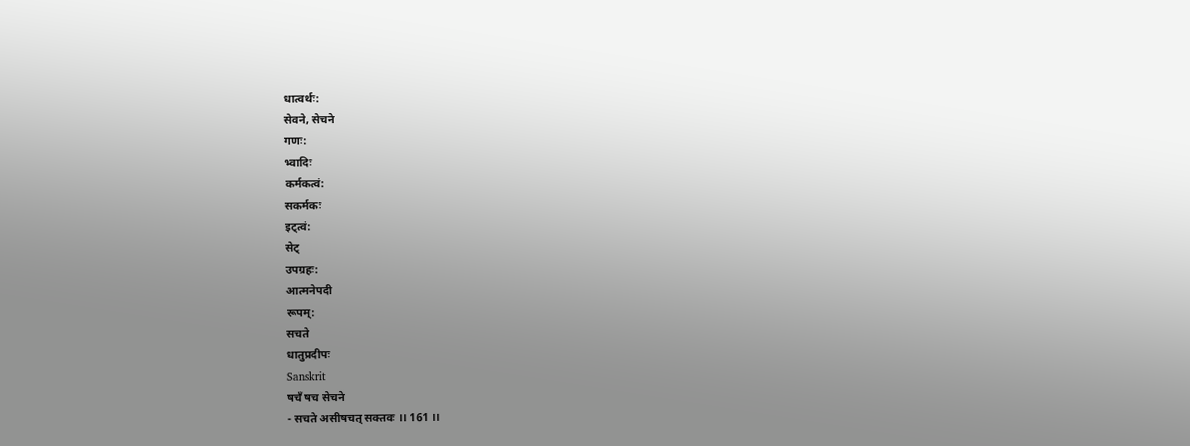धात्वर्थः:
सेवने, सेचने
गणः:
भ्वादिः
कर्मकत्वं:
सकर्मकः
इट्त्वं:
सेट्
उपग्रहः:
आत्मनेपदी
रूपम्:
सचते
धातुप्रदीपः
Sanskrit
षचँ षच सेचने
- सचते असीषचत् सक्तवः ।। 161 ।।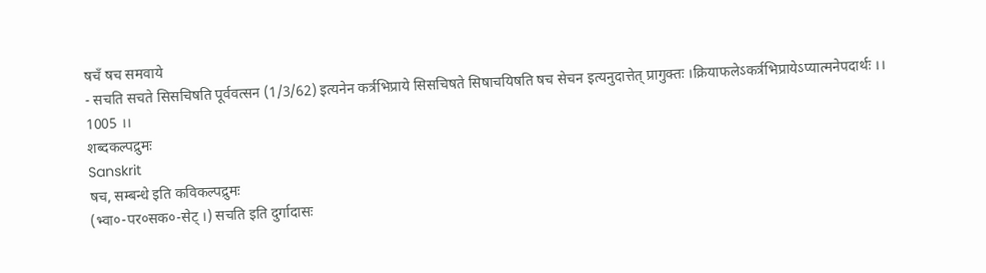षचँ षच समवाये
- सचति सचते सिसचिषति पूर्ववत्सन (1/3/62) इत्यनेन कर्त्रभिप्राये सिसचिषते सिषाचयिषति षच सेचन इत्यनुदात्तेत् प्रागुक्तः ।क्रियाफलेऽकर्त्रभिप्रायेऽप्यात्मनेपदार्थः ।। 1005 ।।
शब्दकल्पद्रुमः
Sanskrit
षच, सम्बन्धे इति कविकल्पद्रुमः
(भ्वा०-पर०सक०-सेट् ।) सचति इति दुर्गादासः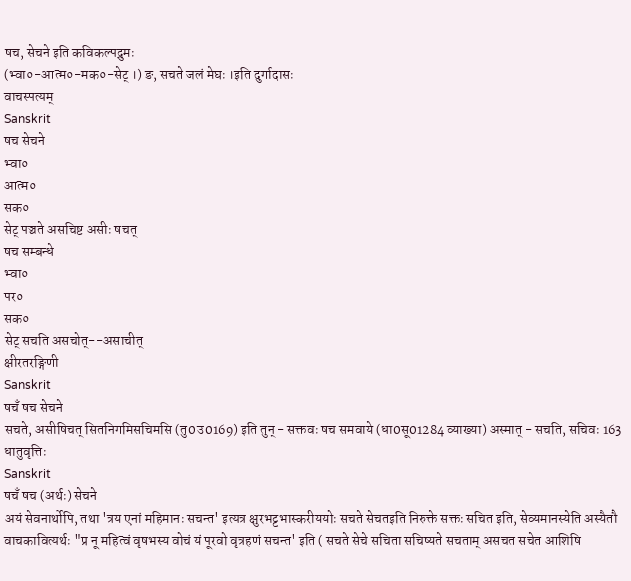षच, सेचने इति कविकल्पद्रुमः
(भ्वा०-आत्म०-मक०-सेट् ।) ङ, सचते जलं मेघः ।इति दुर्गादासः
वाचस्पत्यम्
Sanskrit
षच सेचने
भ्वा०
आत्म०
सक०
सेट् पञ्चते असचिष्ट असीः षचत्
षच सम्बन्धे
भ्वा०
पर०
सक०
सेट् सचति असचोत्--असाचीत्
क्षीरतरङ्गिणी
Sanskrit
षचँ षच सेचने
सचते, असीषिचत् सितनिगमिसचिमसि (तु0उ0169) इति तुन् - सक्तवः षच समवाये (धा0सू01284 व्याख्या) अस्मात् - सचति, सचिवः 163
धातुवृत्तिः
Sanskrit
षचँ षच (अर्थः) सेचने
अयं सेवनार्थोपि, तथा 'त्रय एनां महिमानः सचन्त' इत्यत्र क्षुरभट्टभास्करीययोः सचते सेचतइति निरुक्ते सक्तः सचित इति, सेव्यमानस्येति अस्यैतौ वाचकावित्यर्थः "प्र नू महित्वं वृषभस्य वोचं यं पूरवो वृत्रहणं सचन्त' इति ( सचते सेचे सचिता सचिष्यते सचताम् असचत सचेत आशिषि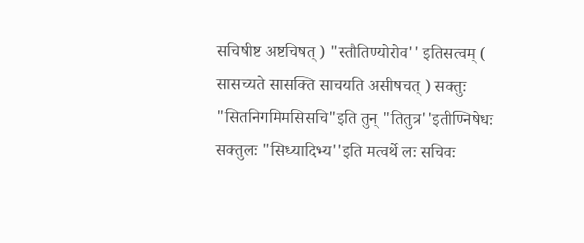सचिषीष्ट अष्टचिषत् ) "स्तौतिण्योरोव'' इतिसत्वम् ( सासच्यते सासक्ति साचयति असीषचत् ) सक्तुः "सितनिगमिमसिसचि"इति तुन् "तितुत्र''इतीण्निषेधः सक्तुलः "सिध्यादिभ्य''इति मत्वर्थे लः सचिवः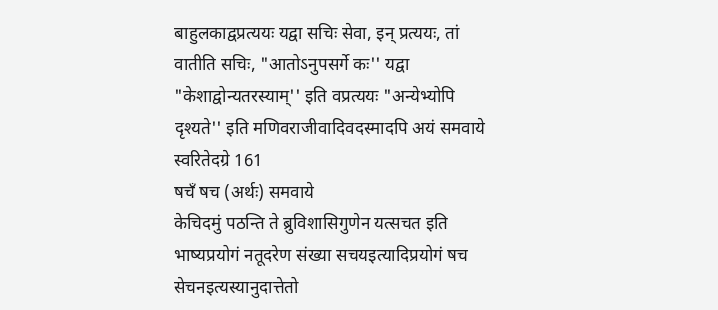बाहुलकाद्वप्रत्ययः यद्वा सचिः सेवा, इन् प्रत्ययः, तां वातीति सचिः, "आतोऽनुपसर्गे कः'' यद्वा "केशाद्वोन्यतरस्याम्'' इति वप्रत्ययः "अन्येभ्योपि दृश्यते'' इति मणिवराजीवादिवदस्मादपि अयं समवाये स्वरितेदग्रे 161
षचँ षच (अर्थः) समवाये
केचिदमुं पठन्ति ते ब्रुविशासिगुणेन यत्सचत इति भाष्यप्रयोगं नतूदरेण संख्या सचयइत्यादिप्रयोगं षच सेचनइत्यस्यानुदात्तेतो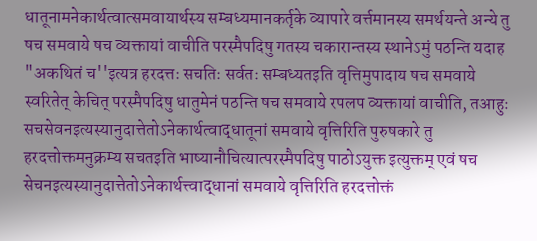धातूनामनेकार्थत्वात्समवायार्थस्य सम्बध्यमानकर्तृके व्यापारे वर्त्तमानस्य समर्थयन्ते अन्ये तु षच समवाये षच व्यक्तायां वाचीति परस्मैपदिषु गतस्य चकारान्तस्य स्थानेऽमुं पठन्ति यदाह "अकथितं च''इत्यत्र हरदत्तः सचतिः सर्वतः सम्बध्यतइति वृत्तिमुपादाय षच समवाये स्वरितेत् केचित् परस्मैपदिषु धातुमेनं पठन्ति षच समवाये रपलप व्यक्तायां वाचीति, तआहुः सचसेवनइत्यस्यानुदात्तेतोऽनेकार्थत्वाद्धातूनां समवाये वृत्तिरिति पुरुषकारे तु हरदत्तोक्तमनुक्रम्य सचतइति भाष्यानौचित्यात्परस्मैपदिषु पाठोऽयुक्त इत्युक्तम् एवं षच सेचनइत्यस्यानुदात्तेतोऽनेकार्थत्त्वाद्धानां समवाये वृत्तिरिति हरदत्तोक्तं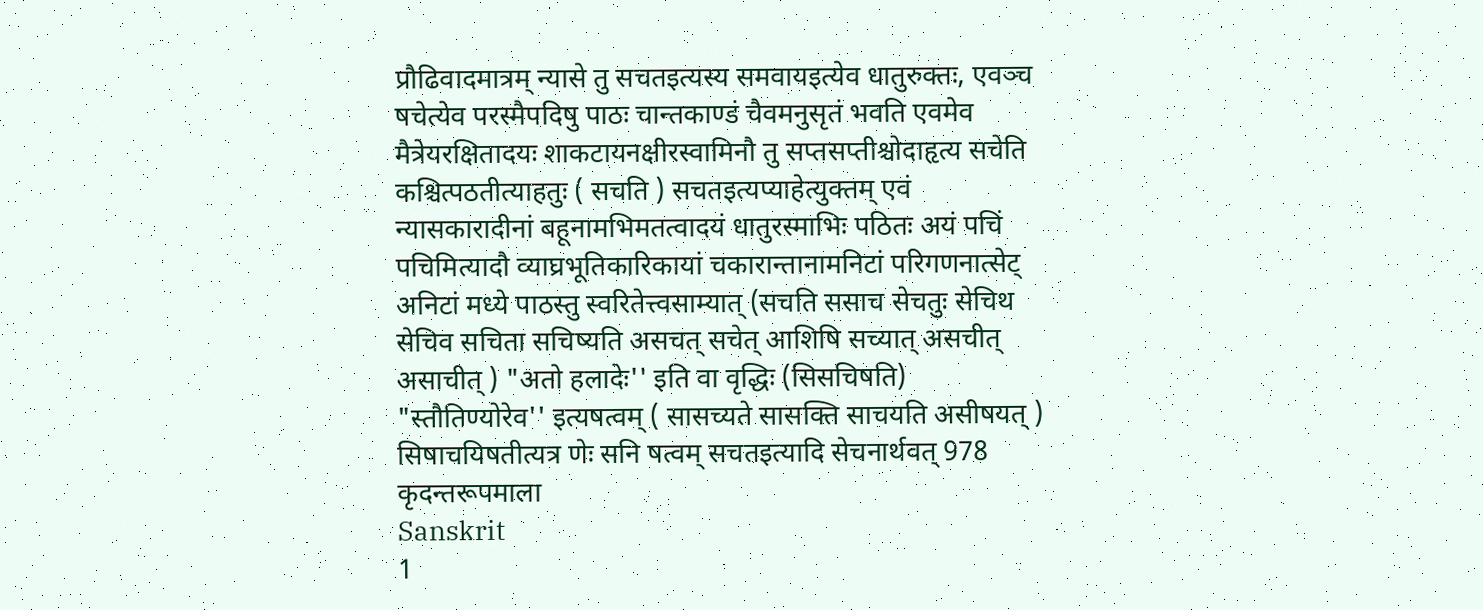प्रौढिवादमात्रम् न्यासे तु सचतइत्यस्य समवायइत्येव धातुरुक्तः, एवञ्च षचेत्येव परस्मैपदिषु पाठः चान्तकाण्डं चैवमनुसृतं भवति एवमेव मैत्रेयरक्षितादयः शाकटायनक्षीरस्वामिनौ तु सप्तसप्तीश्चोदाहृत्य सचेति कश्चित्पठतीत्याहतुः ( सचति ) सचतइत्यप्याहेत्युक्तम् एवं न्यासकारादीनां बहूनामभिमतत्वादयं धातुरस्माभिः पठितः अयं पचिं पचिमित्यादौ व्याघ्रभूतिकारिकायां चकारान्तानामनिटां परिगणनात्सेट् अनिटां मध्ये पाठस्तु स्वरितेत्त्वसाम्यात् (सचति ससाच सेचतुः सेचिथ सेचिव सचिता सचिष्यति असचत् सचेत् आशिषि सच्यात् असचीत् असाचीत् ) "अतो हलादेः'' इति वा वृद्धिः (सिसचिषति) "स्तौतिण्योरेव'' इत्यषत्वम् ( सासच्यते सासक्ति साचयति असीषयत् ) सिषाचयिषतीत्यत्र णेः सनि षत्वम् सचतइत्यादि सेचनार्थवत् 978
कृदन्तरूपमाला
Sanskrit
1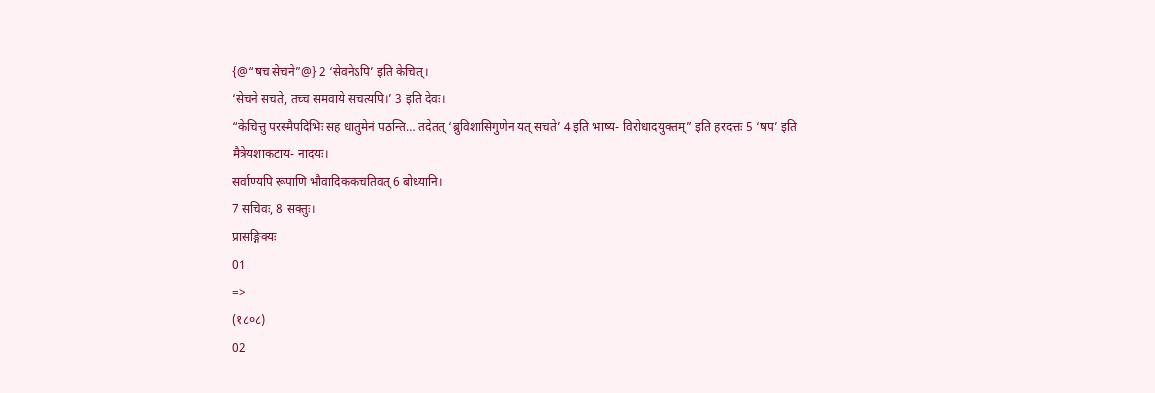{@“षच सेचने”@} 2 ‘सेवनेऽपि’ इति केचित्।
‘सेचने सचते, तच्च समवाये सचत्यपि।’ 3 इति देवः।
“केचित्तु परस्मैपदिभिः सह धातुमेनं पठन्ति… तदेतत् ‘ब्रुविशासिगुणेन यत् सचते’ 4 इति भाष्य- विरोधादयुक्तम्” इति हरदत्तः 5 ‘षप’ इति मैत्रेयशाकटाय- नादयः।
सर्वाण्यपि रूपाणि भौवादिककचतिवत् 6 बोध्यानि।
7 सचिवः, 8 सक्तुः।
प्रासङ्गिक्यः
01
=>
(१८०८)
02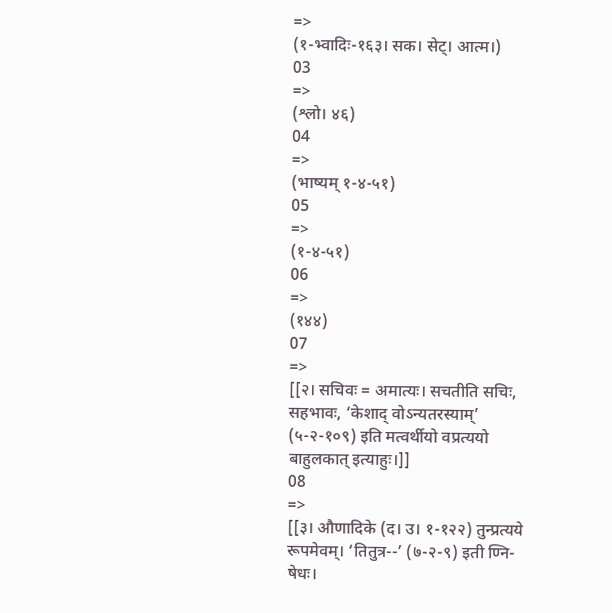=>
(१-भ्वादिः-१६३। सक। सेट्। आत्म।)
03
=>
(श्लो। ४६)
04
=>
(भाष्यम् १-४-५१)
05
=>
(१-४-५१)
06
=>
(१४४)
07
=>
[[२। सचिवः = अमात्यः। सचतीति सचिः, सहभावः, ‘केशाद् वोऽन्यतरस्याम्’ (५-२-१०९) इति मत्वर्थीयो वप्रत्ययो बाहुलकात् इत्याहुः।]]
08
=>
[[३। औणादिके (द। उ। १-१२२) तुन्प्रत्यये रूपमेवम्। ‘तितुत्र--’ (७-२-९) इती ण्नि- षेधः।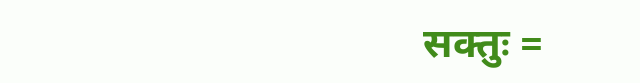सक्तुः =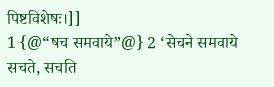पिष्टविशेषः।]]
1 {@“षच समवाये”@} 2 ‘सेचने समवाये सचते, सचति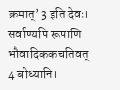क्रमात्’ 3 इति देवः।
सर्वाण्यपि रूपाणि भौवादिककचतिवत् 4 बोध्यानि।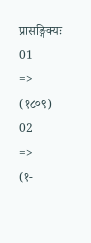प्रासङ्गिक्यः
01
=>
(१८०९)
02
=>
(१-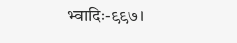भ्वादिः-९९७।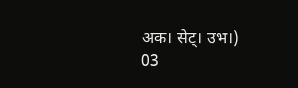अक। सेट्। उभ।)
03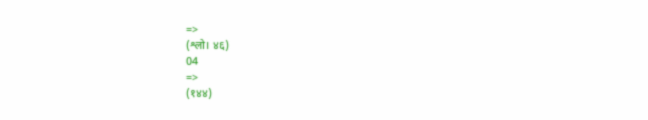=>
(श्लो। ४६)
04
=>
(१४४)